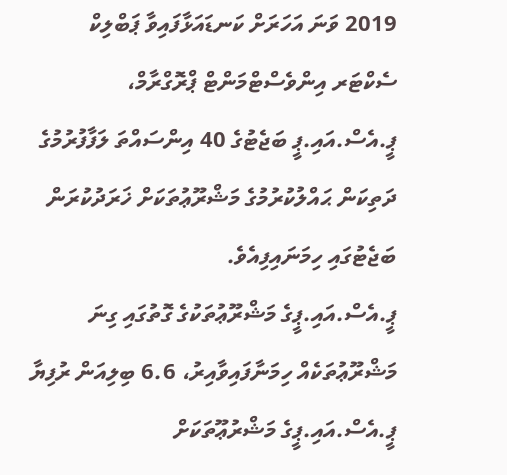2019 ވަނަ އަހަރަށް ކަނޑައަޅާފައިވާ ޕަބްލިކް ސެކްޓަރ އިންވެސްޓްމަންޓް ޕްރޮގްރާމް، ޕީ.އެސް.އައި.ޕީ ބަޖެޓުގެ 40 އިންސައްތަ ލަފާފުރުމުގެ ދަތިކަން ޙައްލުކުރުމުގެ މަޝްރޫޢުތަކަށް ޚަރަދުކުރަން ބަޖެޓުގައި ހިމަނައިފިއެވެ.
ޕީ.އެސް.އައި.ޕީގެ މަޝްރޫޢުތަކުގެ ގޮތުގައި ގިނަ މަޝްރޫޢުތަކެއް ހިމަނާފައިވާއިރު، 6.6 ބިލިއަން ރުފިޔާ ޕީ.އެސް.އައި.ޕީގެ މަޝްރުޢޫތަކަށް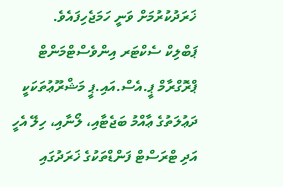ޚަރަދުކުރުމަށް ވަނީ ހަމަޖެހިފައެވެ.
ޕަބްލިކް ސެކްޓަރ އިންވެސްޓްމަންޓް ޕްރޮގްރާމް ޕީ.އެސް.އައި.ޕީ މަޝްރޫޢުތަކަކީ ދަޢުލަތުގެ ޢާއްމު ބަޖެޓާއި، ލޯނާއި، ހިލޭ އެހީ އަދި ޓްރަސްޓް ފަންޑްތަކުގެ ޚަރަދުގައި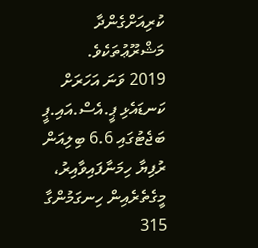ކުރިއަށްގެންދާ މަޝްރޫޢުތަކެވެ.
2019 ވަނަ އަހަރަށް ކަނޑައެޅި ޕީ.އެސް.އައި.ޕީ ބަޖެޓުގައި 6.6 ބިލިއަން ރުފިޔާ ހިމަނާފައިވާއިރު، މީގެތެރެއިން ހިނގަމުންގާ 315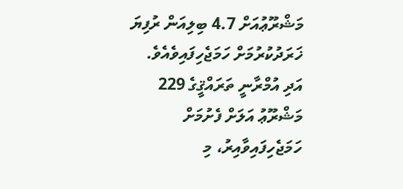މަޝްރޫޢުއަށް 4.7 ބިލިއަން ރުފިޔަ ޚަރަދުކުރުމަށް ހަމަޖެހިފައިވެއެވެ. އަދި އުމްރާނީ ތަރައްޤީގެ 229 މަޝްރޫޢު އަލަށް ފެށުމަށް ހަމަޖެހިފައިވާއިރު، މި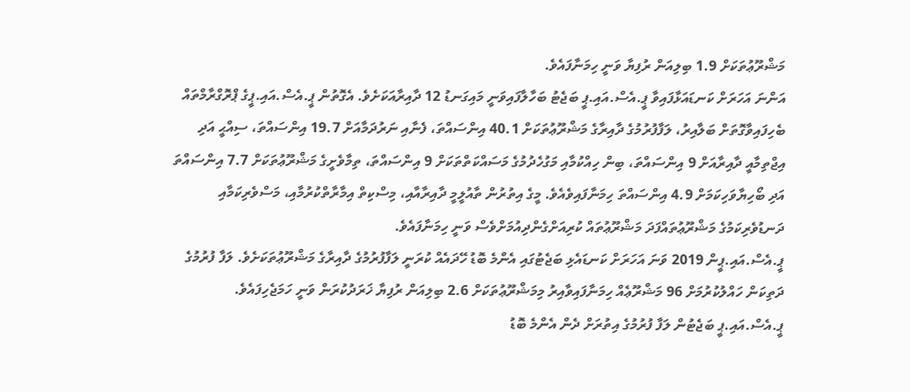މަޝްރޫޢުތަކަށް 1.9 ބިލިއަން ރުފިޔާ ވަނީ ހިމަނާފައެވެ.
އަންނަ އަހަރަށް ކަނޑައަޅާފައިވާ ޕީ.އެސް.އައި.ޕީ ބަޖެޓު ބަހާލާފައިވަނީ މައިގަނޑު 12 ދާއިރާއަކަށެވެ. އެގޮތުން ޕީ.އެސް.އައި.ޕީގެ ޕްރޮގްރާމްތައް ބެހިފައިވާގޮތަށް ބަލާއިރު، ލަފާފުރުމުގެ ދާއިރާގެ މަޝްރޫޢުތަކަށް 40.1 އިންސައްތަ، ފެނާއި ނަރުދަމާއަށް 19.7 އިންސައްތަ، ސިއްޙީ އަދި އިޖްތިމާއީ ދާއިރާއަށް 9 އިންސައްތަ، ބިން ހިއްކުމާއި މަގުހެދުމުގެ މަސައްކަތްތަކަށް 9 އިންސައްތަ، ތިމާވެށީގެ މަޝްރޫޢުތަކަށް 7.7 އިންސައްތަ އަދި ބޯހިޔާވަހިކަމަށް 4.9 އިންސައްތަ ހިމަނާފައިވެއެވެ. މީގެ އިތުރުން ތާއުލީމީ ދާއިރާއާއި، މިސްކިތް އިމާރާތްކުރުމާއި، މަސްވެރިކަމާއި ދަނޑުވެރިކަމުގެ މަޝްރޫޢުތައްފަދަ މަޝްރޫޢުތައް ކުރިއަށްގެންދިއުމަށްވެސް ވަނީ ހިމަނާފައެވެ.
ޕީ.އެސް.އައި.ޕީން 2019 ވަނަ އަހަރަށް ކަނޑައެޅި ބަޖެޓުގައި އެންމެ ބޮޑު ހޭދައެއް ކުރަނީ ލަފާފުރުމުގެ ދާއިރާގެ މަޝްރޫޢުތަކަށެވެ. ލަފާ ފުރުމުގެ ދަތިކަން ހައްލުކުރުމަށް 96 މަޝްރޫޢެއް ހިމަނާފައިވާއިރު މިމަޝްރޫޢުތަކަށް 2.6 ބިލިއަން ރުފިޔާ ޚަރަދުކުރަން ވަނީ ހަމަޖެހިފައެވެ.
ޕީ.އެސް.އައި.ޕީ ބަޖެޓުން ލަފާ ފުރުމުގެ އިތުރަށް ދެން އެންމެ ބޮޑު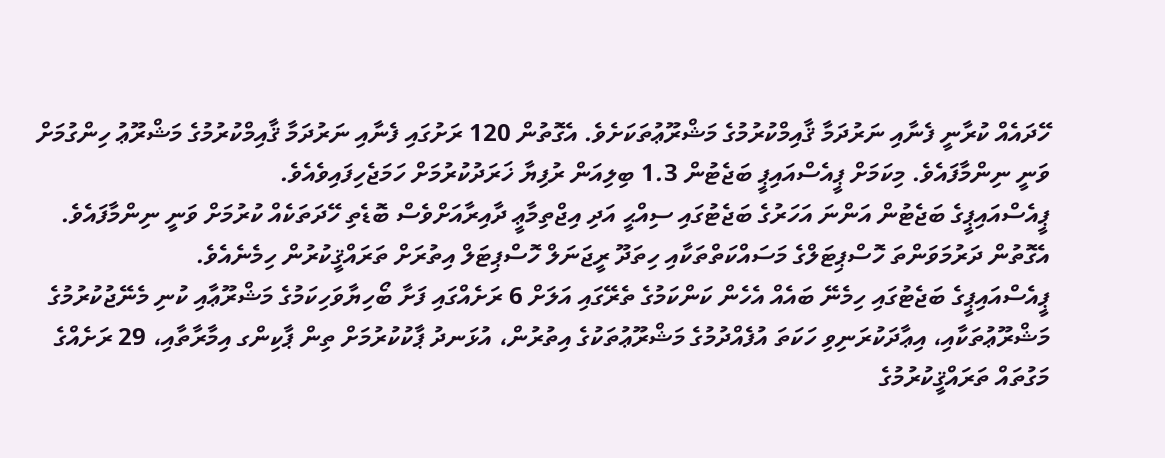ހޭދައެއް ކުރާނީ ފެނާއި ނަރުދަމާ ޤާއިމްކުރުމުގެ މަޝްރޫޢުތަކަށެވެ. އެގޮތުން 120 ރަށުގައި ފެނާއި ނަރުދަމާ ޤާއިމްކުރުމުގެ މަޝްރޫޢު ހިންގުމަށް ވަނީ ނިންމާފައެވެ. މިކަމަށް ޕީއެސްއައިޕީ ބަޖެޓުން 1.3 ބިލިއަން ރުފިޔާ ޚަރަދުކުރުމަށް ހަމަޖެހިފައިވެއެވެ.
ޕީއެސްއައިޕީގެ ބަޖެޓުން އަންނަ އަހަރުގެ ބަޖެޓުގައި ސިއްޙީ އަދި އިޖްތިމާޢީ ދާއިރާއަށްވެސް ބޮޑެތި ހޭދަތަކެއް ކުރުމަށް ވަނީ ނިންމާފައެވެ. އެގޮތުން ދަރުމަވަންތަ ހޮސްޕިޓަލްގެ މަސައްކަތްތަކާއި ހިތަދޫ ރީޖަނަލް ހޮސްޕިޓަލް އިތުރަށް ތަރައްޤީކުރުން ހިމެނެއެވެ.
ޕީއެސްއައިޕީގެ ބަޖެޓުގައި ހިމެނޭ ބައެއް އެހެން ކަންކަމުގެ ތެރޭގައި އަލަށް 6 ރަށެއްގައި ފަށާ ބޯހިޔާވަހިކަމުގެ މަޝްރޫޢާއި ކުނި މެނޭޖުކުރުމުގެ މަޝްރޫޢުތަކާއި، އިޢާދަކުރަނިވި ހަކަތަ އުފެއްދުމުގެ މަޝްރޫޢުތަކުގެ އިތުރުން، އުޅަނދު ޕާކުކުރުމަށް ތިން ޕާކިންގ އިމާރާތާއި، 29 ރަށެއްގެ މަގުތައް ތަރައްޤީކުރުމުގެ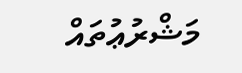މަޝްރުޢުތައް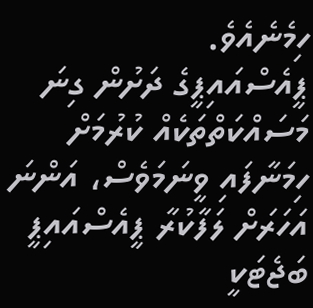ހިމެނެއެވެ.
ޕީއެސްއައިޕީގެ ދަށުން ގިނަ މަސައްކަތްތަކެއް ކުރުމަށް ހިމަނާފައި ވީނަމަވެސް، އަންނަ އަހަރަށް ލަފާކުރާ ޕީއެސްއައިޕީ ބަޖެޓަކީ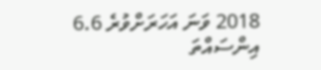2018 ވަނަ އަހަރަށްވުރެ 6.6 އިންސައްތަ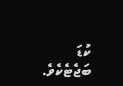ކުޑަ ބަޖެޓެކެވެ.